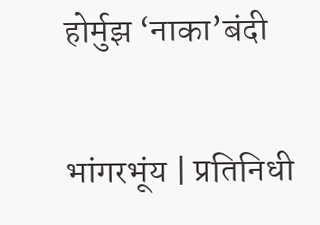होर्मुझ ‘नाका’बंदी

भांगरभूंय | प्रतिनिधी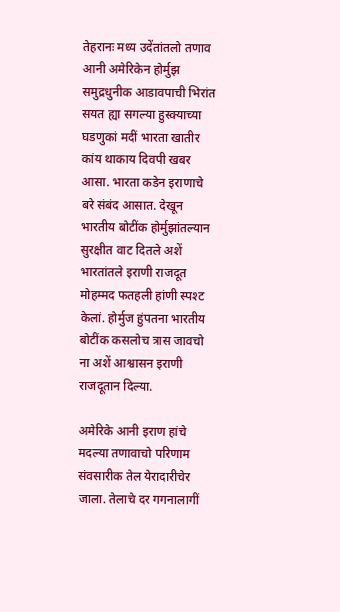तेहरानः मध्य उदेंतांतलो तणाव आनी अमेरिकेन होर्मुझ समुद्रधुनीक आडावपाची भिरांत सयत ह्या सगल्या हुस्क्याच्या घडणुकां मदीं भारता खातीर कांय थाकाय दिवपी खबर आसा. भारता कडेन इराणाचे बरे संबंद आसात. देखून भारतीय बोटींक होर्मुझांतल्यान सुरक्षीत वाट दितले अशें भारतांतले इराणी राजदूत मोहम्मद फतहली हांणी स्पश्ट केलां. होर्मुज हुंपतना भारतीय बोटींक कसलोच त्रास जावचो ना अशें आश्वासन इराणी राजदूतान दिल्या.

अमेरिके आनी इराण हांचे मदल्या तणावाचो परिणाम संवसारीक तेल येरादारीचेर जाला. तेलाचे दर गगनालागीं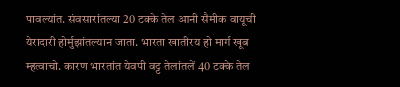पावल्यांत. संवसारांतल्या 20 टक्के तेल आनी सैमीक वायूची येरादारी होर्मुझांतल्यान जाता. भारता खातीरय हो मार्ग खूब म्हत्वाचो. कारण भारतांत येवपी वट्ट तेलांतलें 40 टक्के तेल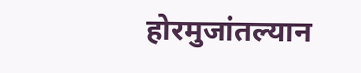होरमुजांतल्यान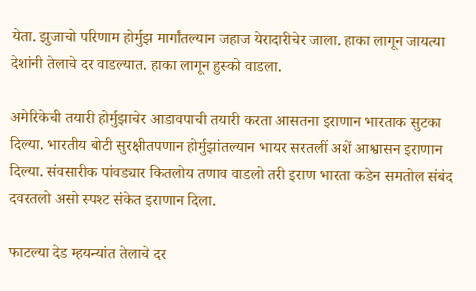येता. झुजाचो परिणाम होर्मुझ मार्गांतल्यान जहाज येरादारीचेर जाला. हाका लागून जायत्या देशांनी तेलाचे दर वाडल्यात. हाका लागून हुस्को वाडला.

अमेरिकेची तयारी होर्मुझाचेर आडावपाची तयारी करता आसतना इराणान भारताक सुटका दिल्या. भारतीय बोटी सुरक्षीतपणान होर्मुझांतल्यान भायर सरतलीं अशें आश्वासन इराणान दिल्या. संवसारीक पांवड्यार कितलोय तणाव वाडलो तरी इराण भारता कडेन समतोल संबंद दवरतलो असो स्पश्ट संकेत इराणान दिला.

फाटल्या देड म्हयन्यांत तेलाचे दर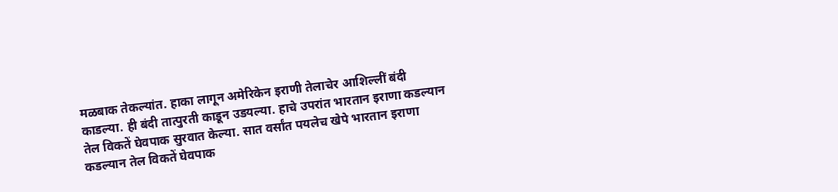मळबाक तेकल्यांत. हाका लागून अमेरिकेन इराणी तेलाचेर आशिल्लीं बंदी काडल्या. ही बंदी तात्पुरती काडून उडयल्या. हाचे उपरांत भारतान इराणा कडल्यान तेल विकतें घेवपाक सुरवात केल्या. सात वर्सांत पयलेच खेपे भारतान इराणा कडल्यान तेल विकतें घेवपाक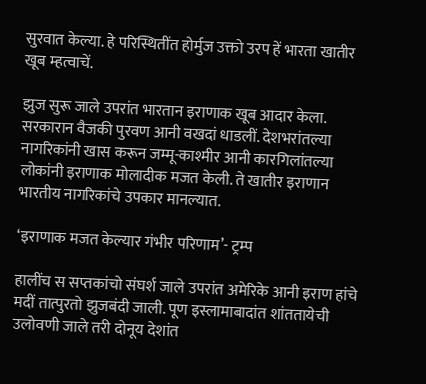सुरवात केल्या. हे परिस्थितींत होर्मुज उक्तो उरप हें भारता खातीर खूब म्हत्वाचें.

झुज सुरू जाले उपरांत भारतान इराणाक खूब आदार केला. सरकारान वैजकी पुरवण आनी वखदां धाडलीं. देशभरांतल्या नागरिकांनी खास करून जम्मू-काश्मीर आनी कारगिलांतल्या लोकांनी इराणाक मोलादीक मजत केली. ते खातीर इराणान भारतीय नागरिकांचे उपकार मानल्यात.

‘इराणाक मजत केल्यार गंभीर परिणाम’- ट्रम्प

हालींच स सप्तकांचो संघर्श जाले उपरांत अमेरिके आनी इराण हांचे मदीं तात्पुरतो झुजबंदी जाली. पूण इस्लामाबादांत शांततायेची उलोवणी जाले तरी दोनूय देशांत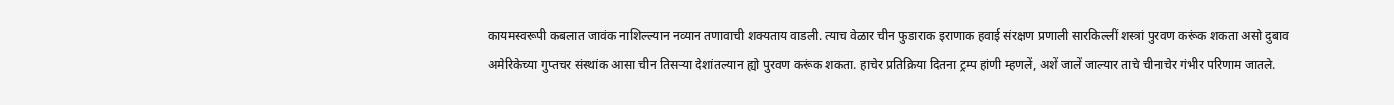कायमस्वरूपी कबलात जावंक नाशिल्ल्यान नव्यान तणावाची शक्यताय वाडली. त्याच वेळार चीन फुडाराक इराणाक हवाई संरक्षण प्रणाली सारकिल्लीं शस्त्रां पुरवण करूंक शकता असो दुबाव अमेरिकेच्या गुप्तचर संस्थांक आसा चीन तिसऱ्या देशांतल्यान ह्यो पुरवण करूंक शकता. हाचेर प्रतिक्रिया दितना ट्रम्प हांणी म्हणलें, अशें जालें जाल्यार ताचे चीनाचेर गंभीर परिणाम जातले.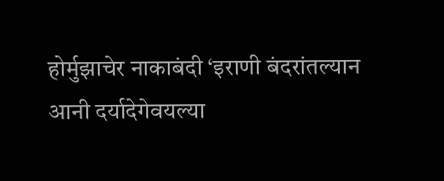होर्मुझाचेर नाकाबंदी ‘इराणी बंदरांतल्यान आनी दर्यादेगेवयल्या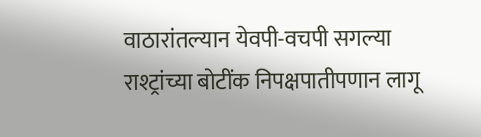वाठारांतल्यान येवपी-वचपी सगल्या राश्ट्रांच्या बोटींक निपक्षपातीपणान लागू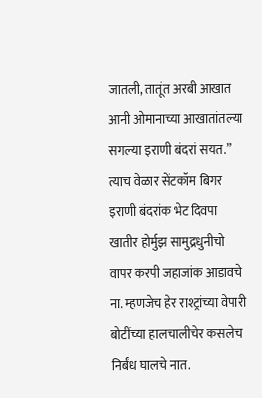जातली, तातूंत अरबी आखात आनी ओमानाच्या आखातांतल्या सगल्या इराणी बंदरां सयत.” त्याच वेळार सेंटकॉम बिगर इराणी बंदरांक भेट दिवपा खातीर होर्मुझ सामुद्रधुनीचो वापर करपी जहाजांक आडावचे ना. म्हणजेच हेर राश्ट्रांच्या वेपारी बोटींच्या हालचालीचेर कसलेच निर्बंध घालचे नात.